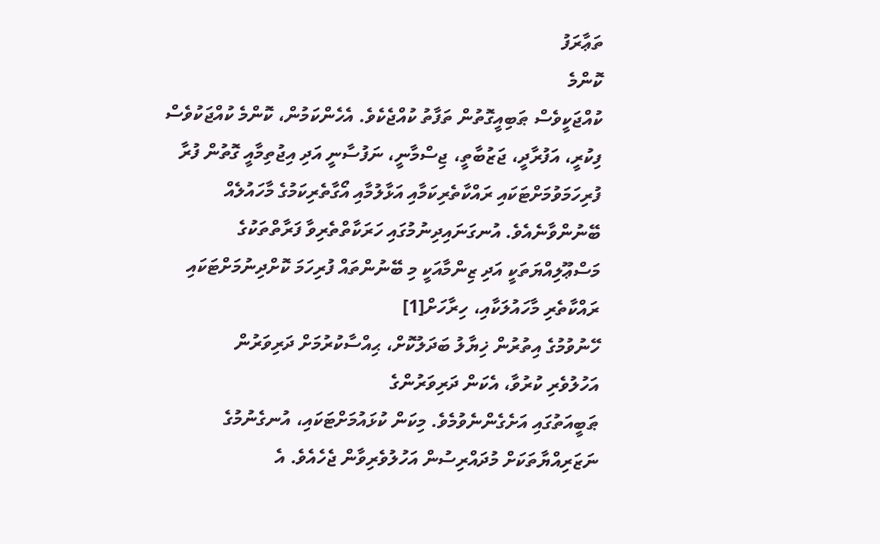ތަޢާރަފު
ކޮންމެ
ކުއްޖަކީވެސް ޠަބިއީގޮތުން ތަފާތު ކުއްޖެކެވެ. އެހެންކަމުން، ކޮންމެ ކުއްޖަކުވެސް
ފިކުރީ، އަފުރާދީ، ޖަޒުބާތީ، ޖިސްމާނީ، ނަފުސާނީ އަދި އިޖުތިމާއީ ގޮތުން ފުރާ
ފުރިހަމަވުމަށްޓަކައި ރައްކާތެރިކަމާއި އަޅާލުމާއި އޯގާތެރިކަމުގެ މާހައުލެއް
ބޭނުންވާނެއެވެ. އުނގަނައިދިނުމުގައި ހަރަކާތްތެރިވާ ފަރާތްތަކުގެ
މަސްޢޫލިއްޔަތަކީ އަދި ޒިންމާއަކީ މި ބޭނުންތައް ފުރިހަމަ ކޮށްދިނުމަށްޓަކައި
ރައްކާތެރި މާހައުލަކާއި، ހިރާހަށް[1]
ހޭނުވުމުގެ އިތުރުން ޚިޔާލު ބަދަލުކޮށް، ޙިއްސާކުރުމަށް ދަރިވަރުން
އަހުލުވެރި ކުރުވާ، އެކަން ދަރިވަރުންގެ
ޠަބީއަތުގައި އަށެގެންނެވުމެވެ. މިކަން ކުޅައުމަށްޓަކައި، އުނގެނުމުގެ
ނަޒަރިއްޔާތަކަށް މުދައްރިސުން އަހުލުވެރިވާން ޖެހެއެވެ. އެ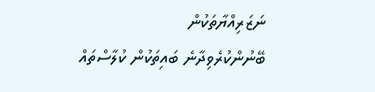ނަޒަރިއްޔާތަކުން
ބޭނުންކުރެވިދާނެ ބައިތަކުން ކުލާސްތައް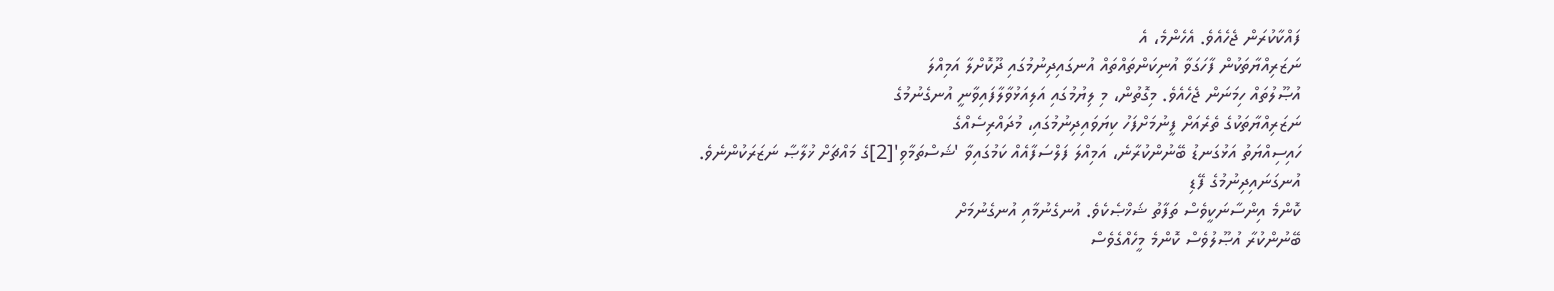ފައްކާކުރަން ޖެހެއެވެ. އެހެންމެ، އެ
ނަޒަރިއްޔާތަކުން ފާހަގަވާ އުނިކަންތައްތައް އުނގައިދިނުމުގައި ދޫކޮށްލާ އަމިއްލަ
އުޞޫލުތައް ހިމަނަން ޖެހެއެވެ. މިގޮތުން، މި ލިޔުމުގައި އަލިއަޅުވާލާފައިވާނީ އުނގެނުމުގެ
ނަޒަރިއްޔާތަކުގެ ތެރެއަށް ފީނުމަށްފަހު ކިޔަވައިދިނުމުގައި، މުދައްރިސެއްގެ
ހައިސިއްޔަތު އަޅުގަނޑު ބޭނުންކުރާނެ، އަމިއްލަ ފަލްސަފާއެއް ކަމުގައިވާ 'ޝަސްތަމާވި'[2]ގެ މައްޗަށް ޚުލާޞާ ނަޒަރަކުންނެވެ.
އުނގަނައިދިނުމުގެ ފޭޑި
ކޮންމެ އިންސާނަކީވެސް ތަފާތު ޝަޚްޞެކެވެ. އުނގެނުމާއި އުނގެނުމަށް
ބޭނުންކުރާ އުޞޫލުވެސް ކޮންމެ މީހެއްގެވެސް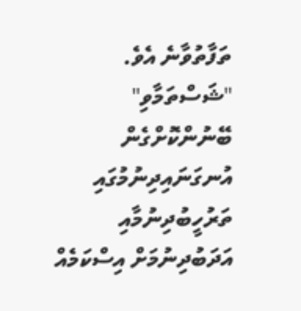ތަފާތުވާނެ އެވެ. "ޝަސްތަމާވި"
ބޭނުންކޮށްގެން އުނގަނައިދިނުމުގައި ތަރުހީބުދިނުމާއި އަދަބުދިނުމަށް އިސްކަމެއް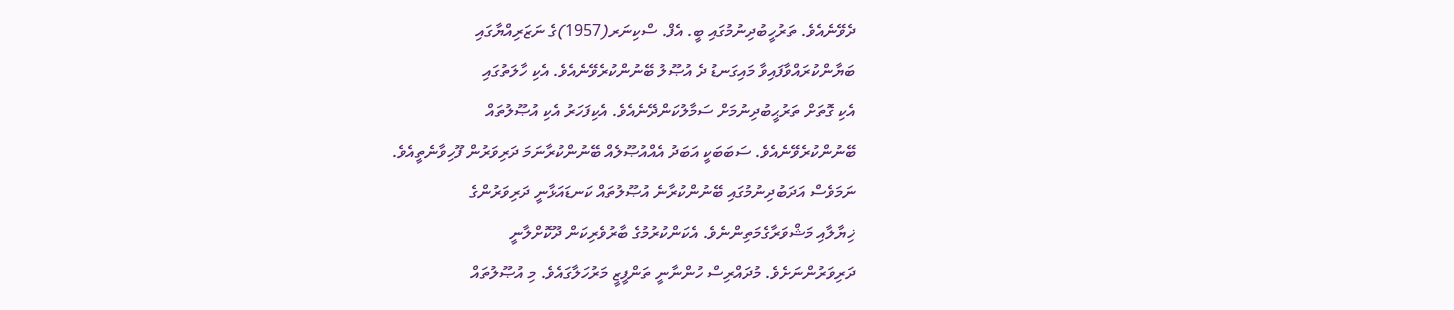ދެވޭނެއެވެ. ތަރުހީބުދިނުމުގައި ބީ. އެފް. ސްކިނަރ(1957)ގެ ނަޒަރިއްޔާގައި
ބަޔާންކުރައްވާފައިވާ މައިގަނޑު ދެ އުޞޫލު ބޭނުންކުރެވޭނެއެވެ. އެކި ހާލަތުގައި
އެކި ގޮތަށް ތަރުޙީބުދިނުމަށް ސަމާލުކަންދޭނެއެވެ. އެކިފަހަރު އެކި އުޞޫލުތައް
ބޭނުންކުރެވޭނެއެވެ. ސަބަބަކީ އަބަދު އެއްއުޞޫލެއް ބޭނުންކުރާނަމަ ދަރިވަރުން ފޫހިވާނެތީއެވެ.
ނަމަވެސް އަދަބުދިނުމުގައި ބޭނުންކުރާނެ އުޞޫލުތައް ކަނޑައަޅާނީ ދަރިވަރުންގެ
ޚިޔާލާއި މަޝްވަރާގެމަތިންނެވެ. އެކަންކުރުމުގެ ބާރުވެރިކަން ދޫކޮށްލާނީ
ދަރިވަރުންނަށެވެ. މުދައްރިސް ހުންނާނީ ތަންފީޒީ މަރުހަލާގައެވެ. މި އުޞޫލުތައް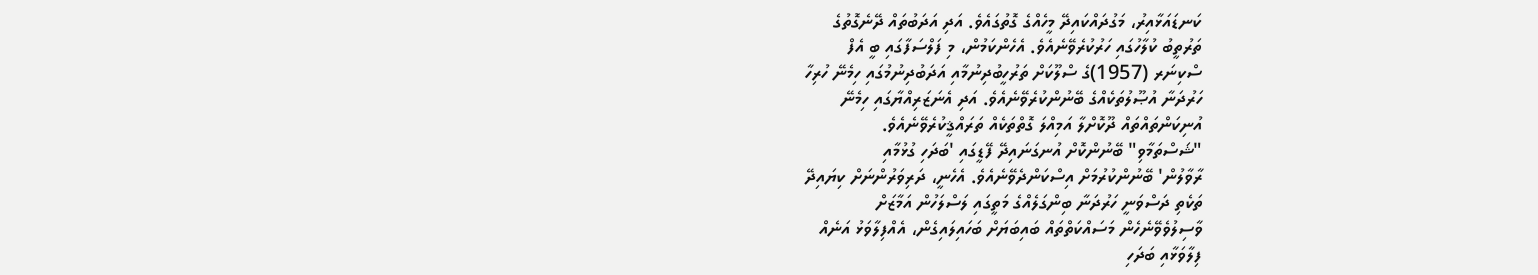ކަނޑައަޅާއިރު، މަގުދައްކައިދޭ މީހެއްގެ ގޮތުގައެވެ. އަދި އަދަބުތައް ދޭނެގޮތުގެ
ތަރުތީބު ކުލާހުގައި ހަރުކުރެވޭނެއެވެ. އެހެންކަމުން، މި ފަލްސަފާގައި ބީ އެފް
ސްކިނަރ (1957)ގެ ސްލޫކަށް ތަރުހީބުދިނުމާއި އަދަބުދިނުމުގައި ހިމެނޭ ހުރިހާ
ހަރުދަނާ އުޞޫލުތަކެއްގެ ބޭނުންކުރެވޭނެއެވެ. އަދި އެނަޒަރިއްޔާގައި ހިމެނޭ
އުނިކަންތައްތައް ދޫކޮށްލާ އަމިއްލަ ގޮތްތަކެއް ތަރައްޤީކުރެވޭނެއެވެ.
"ޝަސްތަމާވި" ބޭނުންކޮށް އުނގަނައިދޭ ފޭޑީގައި 'ބަދަހި ގުޅުމާއި
ރާވާލުން' ބޭނުންކުރުމަށް އިސްކަންދެވޭނެއެވެ. އެހެނީ، ދަރިވަރުންނަށް ކިޔައިދޭ
ތަކެތި ދަސްވަނީ ހަރުދަނާ ބިންގަލެއްގެ މަތީގައި ލަސްލަހުން އަމާޒަށް
ވާސިލުވެވޭނެހެން މަސައްކަތްތައް ބައިބަޔަށް ބަހައިލައިގެން، އެއްފިލާވަޅު އަނެއް
ފިލާވަޅާއި ބަދަހި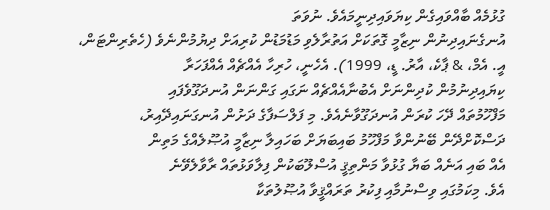ގުޅުމެއް ބާއްވައިގެން ކިޔަވައިދިނީމައެވެ. ނުވަތަ
އުނގެނައިދިނުން ނިޒާމީ ގޮތަކަށް އަތުރާލެވި މަޑުމަޑުން ކުރިއަށް ދިޔުމުންނެވެ (ހެތެރިންޓަން،
އީ. އެމް، & ޕާކެ، އާރު. ޑީ، 1999). އެހެނީ، ހުރިހާ އެއްޗެއް އެއްފަހަރާ
ކިޔައިދިނުމުން ކުދިންނަށް އެބުނާއެއްޗެއް ނަގައި ގަންނަން އުނދަގޫވެފައި
މަފްހޫމުތައް ދޭހަ ކުރަން އުނދަގޫވާނެއެވެ. މި ފަލްސަފާގެ ދަށުން އުނގަނައިދޭއިރު،
ދަސްކޮށްދޭން ބޭނުންވާ މަފްހޫމު ބައިބަޔަށް ބަހައިލާ ނިޒާމީ އުޞޫލެއްގެ މަތިން
އެއް ބައި އަނެއް ބަޔާ ގުޅުވާ މަންތިޤީ އުސްލޫބަކުން ފިލާވަޅުތައް ރާވާލެވޭނެ
އެވެ. މިކަމުގައި ވިސްނުމާއި ފިކުރު ތަރައްޤީވާ އުޞޫލުތަކާ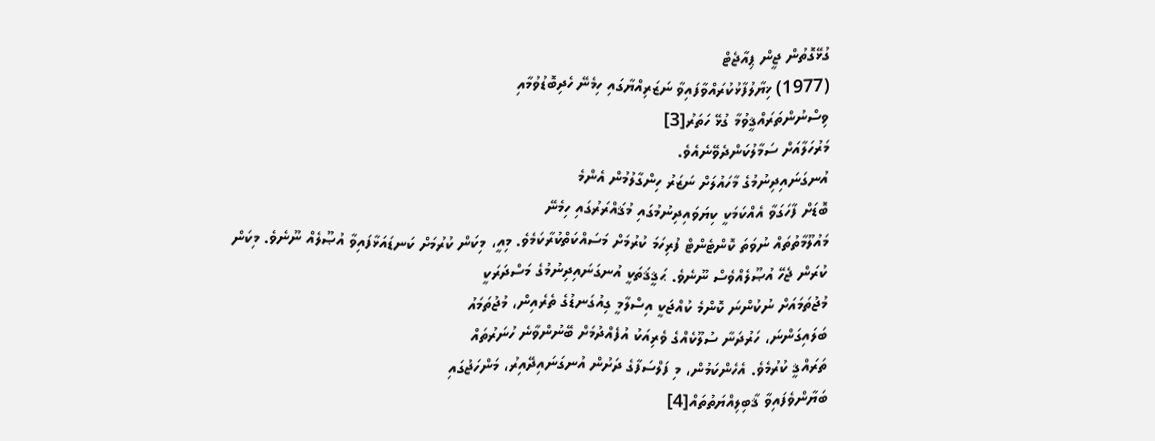ގުޅޭގޮތުން ޖީން ޕިއާޖެޓް
(1977) ޚިޔާލުފާޅުކުރައްވާފައިވާ ނަޒަރިއްޔާގައި ހިމެނޭ ހެދިބޮޑުވުމާއި
ވިސްނުންތަރައްޤީވުމާ ގުޅޭ ހަތަރު[3]
މަރުހަލާއަށް ސަމާލުކަންދެވޭނެއެވެ.
އުނގަނައިދިނުމުގެ މާހައުލަށް ނަޒަރު ހިންގާލުމުން އެންމެ
ބޮޑަށް ފާހަގަވާ އެއްކަމަކީ ކިޔަވައިދިނުމުގައި މުޤައްރަރުގައި ހިމެނޭ
މައުލޫމާތުތައް ނުވަތަ ކޮންޓެންޓް ފުރިހަމަ ކުރުމަށް މަސައްކަތްކުރާކަމެވެ. މިއީ، މިކަން ކުރުމަށް ކަނޑައަޅާފައިވާ އުޞޫލެއް ނޫނެވެ. މިކަން
ކުރަން ޖެހޭ އުޞޫލެއްވެސް ނޫނެވެ. ޙަޤީޤަތަކީ އުނގަނައިދިނުމުގެ މަސްދަރަކީ
މުޖުތަމައަށް ނުކުންނަ ކޮންމެ ކުއްޖަކީ އިސްލާމީ ގިއުގަނޑުގެ ތެރެއިން، މުޖުތަމައު
ބަލައިގަންނަ، ހަރުދަނާ ސުލޫކެއްގެ ވެރިއަކު އުފެއްދުމަށް ބޭނުންވާނެ ހުނަރުތައް
ތަރައްޤީ ކުރުމެވެ. އެހެންކަމުން، މި ފަލްސަފާގެ ދަށުން އުނގަނައިދޭއިރު، މަންހަޖުގައި
ބަޔާންވެފައިވާ ޤާބިލިއްޔަތުތައް[4]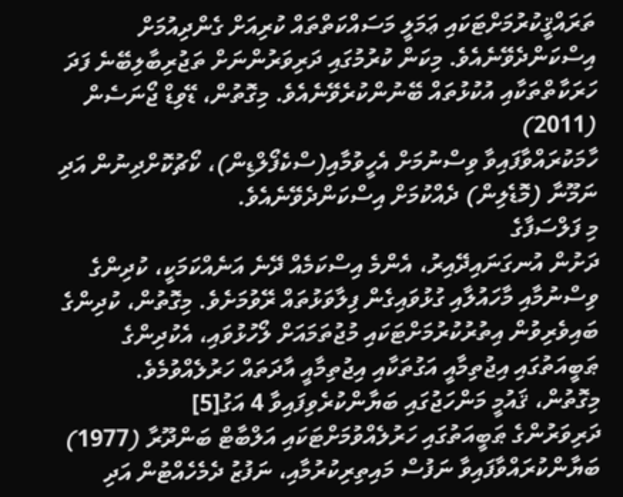ތަރައްޤީކުރުމަށްޓަކައި ޢަމަލީ މަސައްކަތްތައް ކުރިއަށް ގެންދިއުމަށް
އިސްކަންދެވޭނެއެވެ. މިކަން ކުރުމުގައި ދަރިވަރުންނަށް ތަޖުރިބާލިބޭނެ ފަދަ
ހަރަކާތްތަކާއި އުކުޅުތައް ބޭނުންކުރެވޭނެއެވެ. މިގޮތުން، ޑޭވިޑް ޖޯނަސެން (2011)
ހާމަކުރައްވާފައިވާ ވިސްނުމަށް އެހީވުމާއި(ސްކެފޯލްޑިން)، ކޯޗުކޮށްދިނުން އަދި
ނަމޫނާ (މޮޑެލިން) ދެއްކުމަށް އިސްކަންދެވޭނެއެވެ.
މި ފަލްސަފާގެ
ދަށުން އުނގަނައިދޭއިރު، އެންމެ އިސްކަމެއް ދޭނެ އަނެއްކަމަކީ، ކުދިންގެ
ވިސްނުމާއި މާހައުލާއި ގުޅުވައިގެން ފިލާވަޅުތައް ރޭވުމަށެވެ. މިގޮތުން، ކުދިންގެ
ބައިވެރިވުން އިތުރުކުރުމަށްޓަކައި މުޖުތަމައަށް ލޯހުޅުވައި، އެކުދިންގެ
ޠަބީއަތުގައި އިޖުތިމާއީ އަގުތަކާއި އިޖުތިމާއީ އާދަތައް ހަރުލެއްވުމެވެ.
މިގޮތުން، ޤައުމީ މަންހަޖުގައި ބަޔާންކުރެވިފައިވާ 4 އަގު[5]
ދަރިވަރުންގެ ޠަބީއަތުގައި ހަރުލެއްވުމަށްޓަކައި އަލްބާޓް ބަންދޫރާ (1977)
ބަޔާންކުރައްވާފައިވާ ނަފުސް މައިތިރިކުރުމާއި، ނަފުޒު ދެމެހެއްޓުން އަދި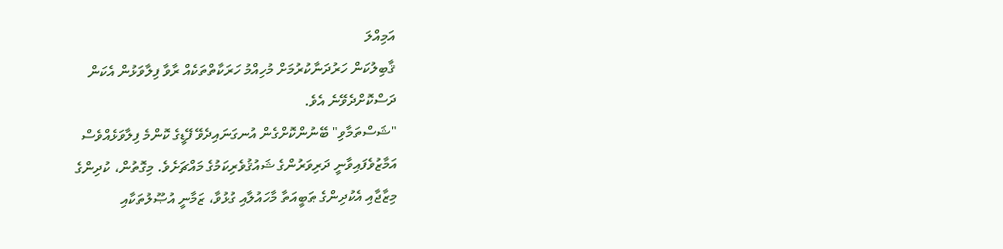އަމިއްލަ
ޤާބިލުކަން ހަރުދަނާކުރުމަށް މުހިއްމު ހަރަކާތްތަކެއް ރާވާ ފިލާވަޅުން އެކަން
ދަސްކޮށްދެވޭނެ އެވެ.
"ޝަސްތަމާވި" ބޭނުންކޮށްގެން އުނގަނައިދެވޭ ފޭޑީގެ ކޮންމެ ފިލާވަޅެއްވެސް
އަމާޒުވެފައިވާނީ ދަރިވަރުންގެ ޝައުޤުވެރިކަމުގެ މައްޗަށެވެ. މިގޮތުން، ކުދިންގެ
މިޒާޖާއި އެކުދިންގެ ޠަބީއަތާ މާހައުލާއި ގުޅުވާ، ޒަމާނީ އުޞޫލުތަކާއި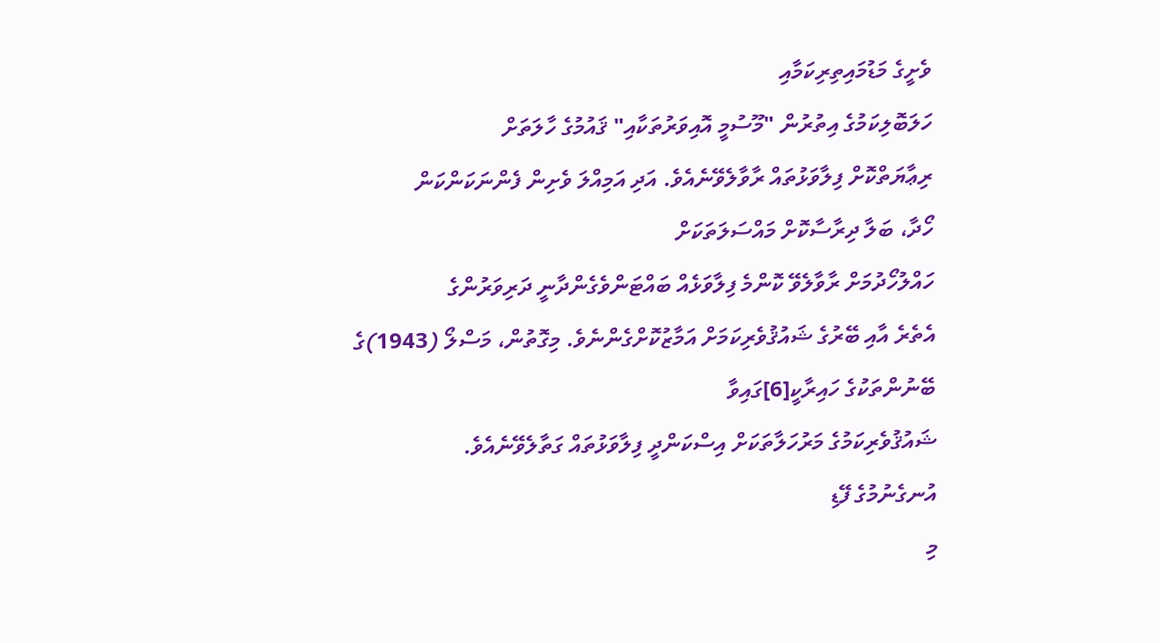ވެށީގެ މަޑުމައިތިރިކަމާއި
ހަލަބޮލިކަމުގެ އިތުރުން "މޫސުމީ އޮއިވަރުތަކާއި" ޤައުމުގެ ހާލަތަށް
ރިޢާޔަތްކޮށް ފިލާވަޅުތައް ރާވާލެވޭނެއެވެ. އަދި އަމިއްލަ ވެށިން ފެންނަކަންކަން
ހޯދާ، ބަލާ ދިރާސާކޮށް މައްސަލަތަކަށް
ހައްލުހޯދުމަށް ރާވާލެވޭ ކޮންމެ ފިލާވަޅެއް ބައްޓަންވެގެންދާނީ ދަރިވަރުންގެ
އެތެރެ އާއި ބޭރުގެ ޝައުޤުވެރިކަމަށް އަމާޒުކޮށްގެންނެވެ. މިގޮތުން، މަސްލޯ (1943)ގެ
ބޭނުންތަކުގެ ހައިރާކީ[6]ގައިވާ
ޝައުޤުވެރިކަމުގެ މަރުހަލާތަކަށް އިސްކަންދީ ފިލާވަޅުތައް ގަތާލެވޭނެއެވެ.
އުނގެނުމުގެ ފޭޑި
މި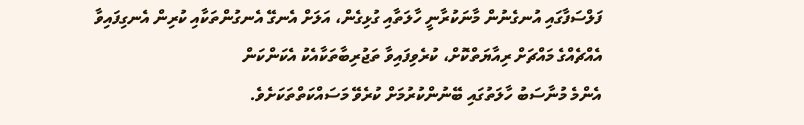ފަލްސަފާގައި އުނގެނުން މާނަކުރާނީ ހާލަތާއި ގުޅިގެން، އަލަށް އެނގޭ އެނގުންތަކާއި ކުރިން އެނގިފައިވާ
އެއްޗެއްގެ މައްޗަށް ރިއާޔަތްކޮށް، ކުރެވިފައިވާ ތަޖުރިބާތަކާއެކު އެކަންކަން
އެންމެ މުނާސަބު ހާލަތުގައި ބޭނުންކުރުމަށް ކުރެވޭ މަސައްކަތްތަކަށެވެ.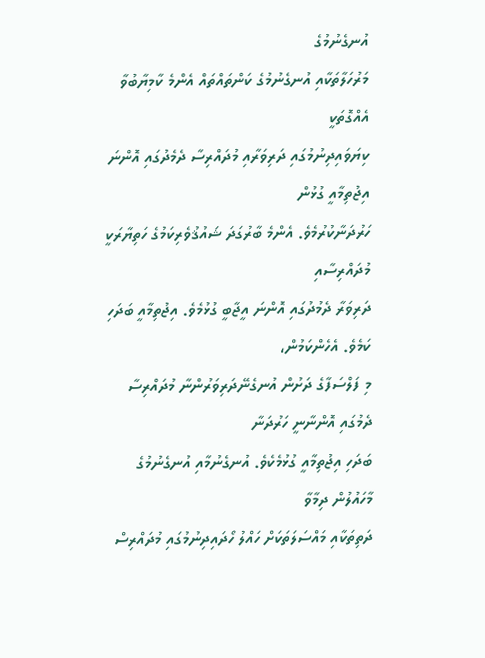އުނގެނުމުގެ
މަރުހަލާތަކާއި އުނގެނުމުގެ ކަންތައްތައް އެންމެ ކާމިޔާބުވާ އެއްގޮތަކީ
ކިޔަވައިދިނުމުގައި ދަރިވަރާއި މުދައްރިސާ ދެމެދުގައި އޮންނަ އިޖުތިމާއީ ގުޅުން
ހަރުދަނާކުރުމެވެ. އެންމެ ބާރުގަދަ ޝައުޤުވެރިކަމުގެ ހަތިޔާރަކީ މުދައްރިސާއި
ދަރިވަރާ ދެމުދުގައި އޮންނަ އީޖާބީ ގުޅުމެވެ. އިޖުތިމާއީ ބަދަހި ކަމެވެ. އެހެންކަމުން،
މި ފަލްސަފާގެ ދަށުން އުނގެނޭދަރިވަރުންނާ މުދައްރިސާ ދެމުގައި އޮންނާނީ ހަރުދަނާ
ބަދަހި އިޖުތިމާއީ ގުޅުމެކެވެ. އުނގެނުމާއި އުނގެނުމުގެ މާހައުލުން ދިމާވާ
ދަތިތަކާއި މައްސަލަތަކަށް ހައްލު ހޯދައިދިނުމުގައި މުދައްރިސް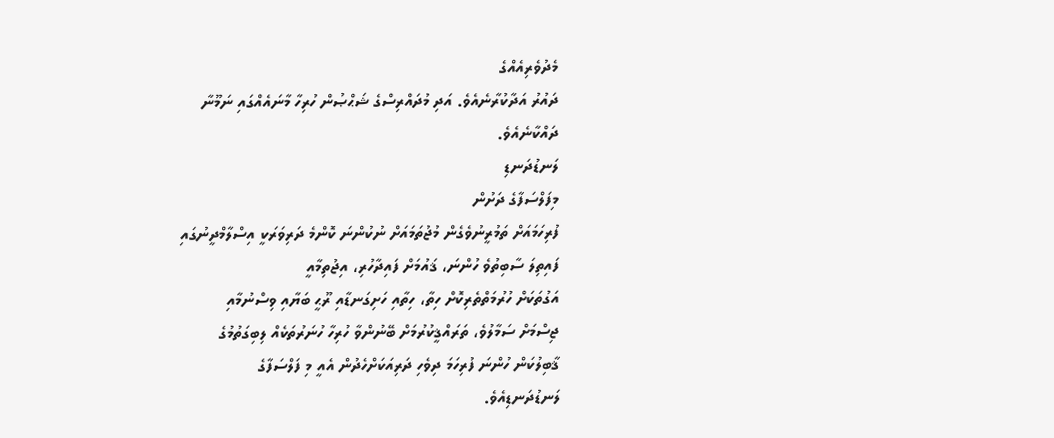މެދުވެރިއެއްގެ
ދައުރު އަދާކުރާނެއެވެ. އަދި މުދައްރިސްގެ ޝަޙްޞުން ހުރިހާ މާނައެއްގައި ނަމޫނާ
ދައްކާނެއެވެ.
ލަނޑުދަނޑި
މިފަލްސަފާގެ ދަށުން
ފުރިހަމައަށް ތަމުރީނުވެގެން މުޖުތަމައަށް ނުކުންނަ ކޮންމެ ދަރިވަރަކީ އިސްލާމްދީނުގައި
ފައިތިލަ ސާބިތުވެ ހުންނަ، ޤައުމަށް ފައިދާހުރި، އިޖުތިމާއީ
އަގުތަކަށް ހުރުމަތްތެރިކޮށް ހިތާ، ހިތާއި ހަށިގަނޑާއި ރޫޙީ ބަޔާއި ވިސްނުމާއި
ޖިސްމަށް ސަމާލުވެ، ތަރައްޤީކުރުމަށް ބޭނުންވާ ހުރިހާ ހުނަރުތަކެއް ލިބިގަތުމުގެ
ޤާބިލުކަން ހުންނަ ފުރިހަމަ ދިވެހި ދަރިއަކަށްހެދުން އެއީ މި ފަލްސަފާގެ
ލަނޑުދަނޑިއެވެ.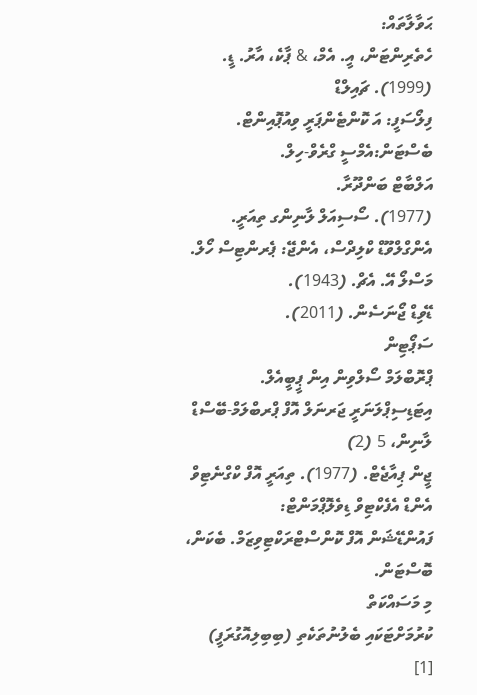ޙަވާލާތައް:
ހެތެރިންޓަން، އީ. އެމް، & ޕާކެ، އާރު. ޑީ. (1999). ޗައިލްޑް
ފިލޯސަފީ: އަ ކޮންޓެންޕަރީ ވިއުޕޮއިންޓް. ބެސްޓަން:އެމްސީ ގްރެވް-ހިލް.
އަލްބާޓް ބަންދޫރާ.
(1977). ސޯސިއަލް ލާނިންގ ތިއަރީ.
އެންގްލްވޫޑް ކްލިދްސް، އެންޖޭ: ޕެރންޓިސް ހޯލް.
މަސްލޯ އޭ. އެޗް. (1943).
ޑޭވިޑް ޖޯނަސެން. (2011).
ސަޕޯޓިން
ޕްރޮބްލަމް ސޯލްވިން އިން ޕީބީއެލް. އިޓަޑިސިޕްލަނަރީ ޖަރނަލް އޮފް ޕްރބްލަމް-ބޭސްޑް ލާނިން، 5 (2)
ޖީން ޕިއާޖެޓް. (1977). ތިއަރީ އޮފް ކްގްނެޓިވް އެންޑް އެފެކްޓިވް ޑިވެލޮޕްމަންޓް:
ފައުންޑޭޝަން އޮފް ކޮންސްޓްރަކްޓިވިޒަމް. ބެކަން، ބޮސްޓަން.
މި މަސައްކަތް
ކުރުމަށްޓަކައި ބެލުނުތަކެތި (ބިބިލިއޮގުރަފީ)
[1]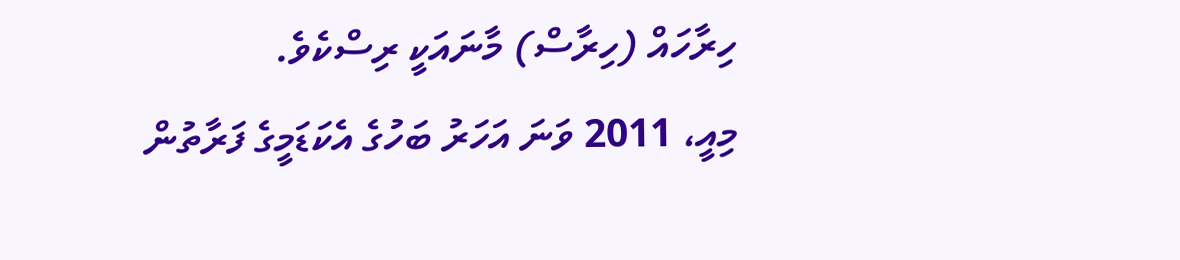ހިރާހައް (ހިރާސް) މާނައަކީ ރިސްކެވެ.
މިއީ، 2011 ވަނަ އަހަރު ބަހުގެ އެކަޑަމީގެ ފަރާތުން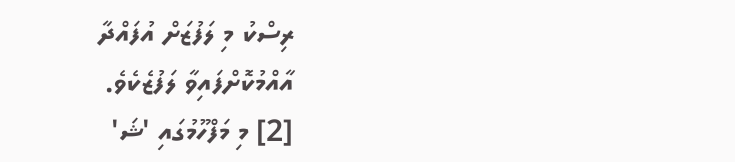ރިސްކު މި ލަފުޒަށް އުފައްދާ
އާއްމުކޮށްފައިވާ ލަފުޒެކެވެ.
[2] މި މަފްހޫމުގައި 'ޝަ'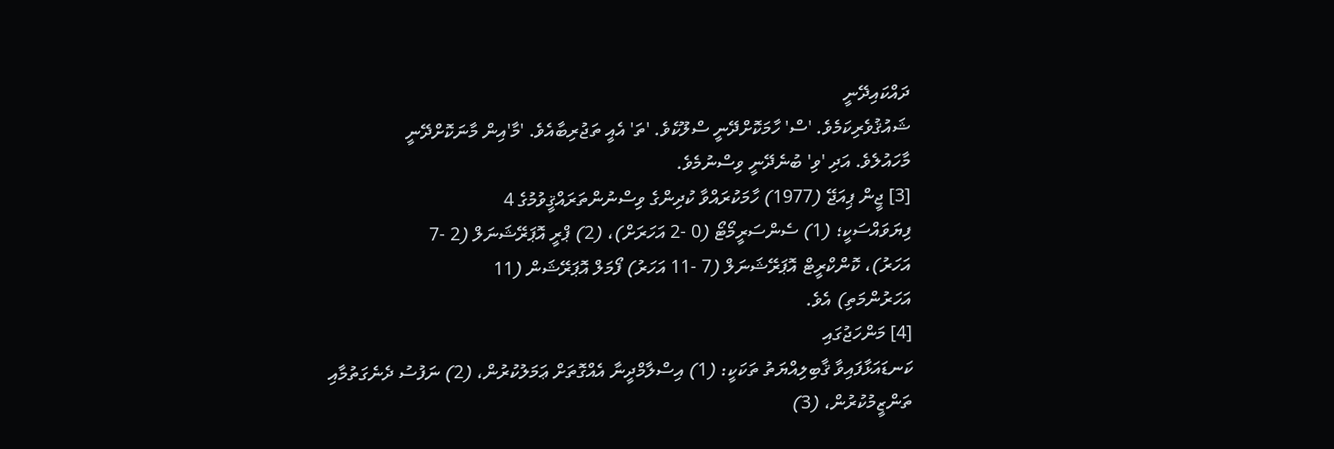ދައްކައިދޭނީ
ޝައުޤުވެރިކަމެވެ. 'ސް' ހާމަކޮށްދޭނީ ސްލޫކެވެ. 'ތަ' އެއީ ތަޖުރިބާއެވެ. 'މާ'އިން މާނަކޮށްދޭނީ
މާހައުލެވެ. އަދި 'ވި' ބުނެދޭނީ ވިސްނުމެވެ.
[3] ޖީން ޕިއަޖޭ (1977) ހާމަކުރައްވާ ކުދިންގެ ވިސްނުންތަރައްޤީވުމުގެ 4
ފިޔަވައްސަކީ؛ (1) ސެންސަރީމޯޓޯ (0 -2 އަހަރަށް)، (2) ޕްރީ އޮޕަރޭޝަނަލް (2 -7
އަހަރު)، ކޮންކްރީޓް އޮޕަރޭޝަނަލް (7 -11 އަހަރު) ފޯމަލް އޮޕަރޭޝަން (11
އަހަރުންމަތި) އެވެ.
[4] މަންހަޖުގައި
ކަނޑައަޅާފައިވާ ޤާބިލިއްޔަތު ތަކަކީ: (1) އިސްލާމްދީނާ އެއްގޮތަށް ޢަމަލުކުރުން، (2) ނަފުސު ދެނެގަތުމާއި
ތަންޒީމުކުރުން، (3)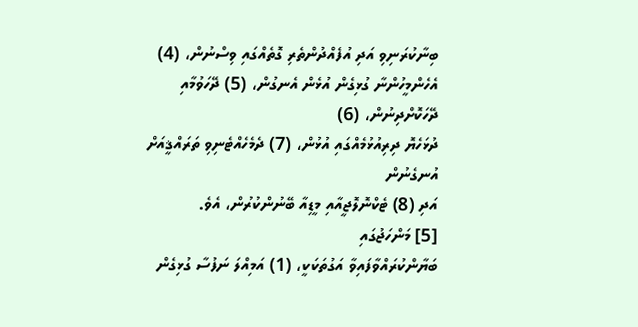ބިނާކުރަނިވި އަދި އުފެއްދުންތެރި ގޮތެއްގައި ވިސްނުން، (4)
އެހެންމީހުންނާ ގުޅިގެން އުޅެން އެނގުން، (5) ދޭހަވުމާއި ދޭހަކޮށްދިނުން، (6)
ދުޅަހެޔޮ ދިރިއުޅުމެއްގައި އުޅުން، (7) ދެމެހެއްޓެނިވި ތަރައްޤީއަށް އުނގެނުން
އަދި (8) ޓެކްނޮލޮޖީއާއި މީޑިއާ ބޭނުންކުރުން، އެވެ.
[5] މަންހަޖުގައި
ބަޔާންކުރައްވާފައިވާ އަގުތަކަކީ، (1) އަމިއްލަ ނަފުސާ ގުޅިގެން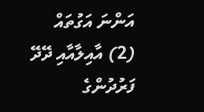އަންނަ އަގުތައް
(2) އާއިލާއާއި ދޭދޭ ފަރުދުންގެ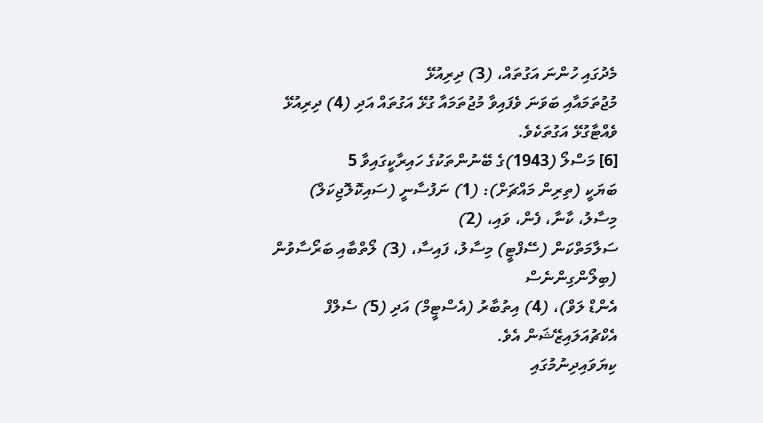މެދުގައި ހުންނަ އަގުތައް، (3) ދިރިއުޅޭ
މުޖުތަމައާއި ބަވަނަ ވެފައިވާ މުޖުތަމައާ ގުޅޭ އަގުތައް އަދި (4) ދިރިއުޅޭ
ވެއްޓާގުޅޭ އަގުތަކެވެ.
[6] މަސްލޯ (1943)ގެ ބޭނުންތަކުގެ ހައިރާކީގައިވާ 5
ބަޔަކީ (ތިރިން މައްޗަށް): (1) ނަފުސާނީ (ސައިކޮލޮޖިކަލް) މިސާލު، ކާނާ، ފެން، ވައި، (2)
ސަލާމަތްކަން (ސޭފްޓީ) މިސާލު، ފައިސާ، (3) ލޯތްބާއި ބަރޯސާވުން (ބިލޯންގިންނެސް
އެންޑް ލަވް)، (4) އިތުބާރު (އެސްޓީމް) އަދި (5) ސެލްފް އެކްޗުއަލައިޒޭޝަން އެވެ.
ކިޔަވައިދިނުމުގައި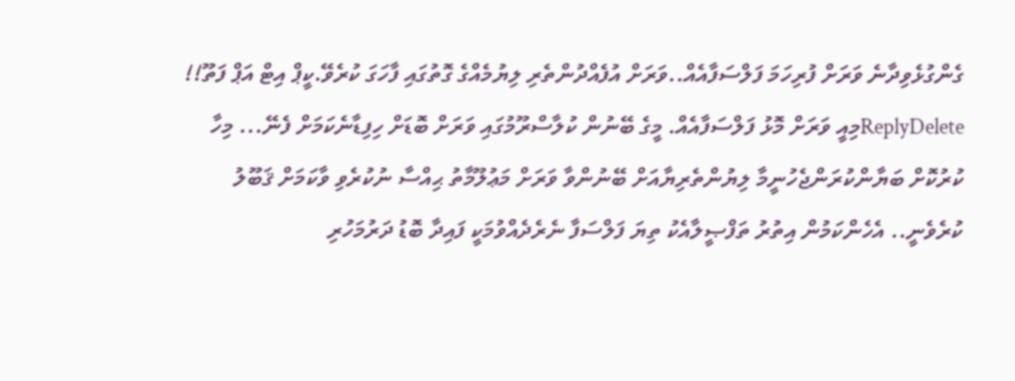ގެންގުޅެވިދާނެ ވަރަށް ފުރިހަމަ ފަލްސަފާއެއް..ވަރަށް އުފެއްދުންތެރި ލިޔުމެއްގެ ގޮތުގައި ފާހަގަ ކުރެވޭ.ކީޕް އިޓް އަޕް ފަތޫ!!
ReplyDeleteމިއީ ވަރަށް މޮޅު ފަލްސަފާއެއް. މީގެ ބޭނުން ކުލާސްރޫމުގައި ވަރަށް ބޮޑަށް ހިފިޑާނެކަމަށް ފެނޭ... މިހާ ކުރުކޮށް ބަޔާންކުރަންޖެހުނީމާ ލިޔުންތެރިޔާއަށް ބޭނުންވާ ވަރަށް މަޢުލޫމާތު ޙިއްސާ ނުކުރެވި ވާކަމަށް ޤަބޫލު ކުރެވެނީ.. އެހެންކަމުން އިތުރު ތަފްޞީލާއެކު ތިޔަ ފަލްސަފާ ނެރެދެއްވުމަކީ ފައިދާ ބޮޑު ދަރުމަހުރި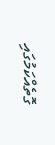ގޮތެއްކަމުގައި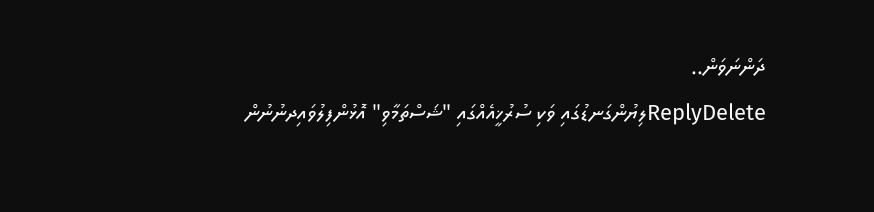ދަންނަވަން..
ReplyDeleteލިޔުންގަނޑުގައި ވަކި ސުރުޚީއެއްގައި "ޝަސްތަމާވި" އޮޅުންފިލުވައިދނުނުން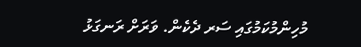މުހިންމުކަމުގައި ސަރ ދެކެން. ވަރަށް ރަނގަޅު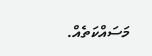މަސައްކަތެއް.